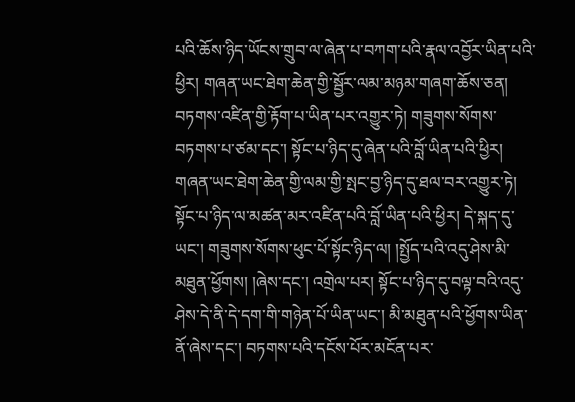པའི་ཆོས་ཉིད་ཡོངས་གྲུབ་ལ་ཞེན་པ་བཀག་པའི་རྣལ་འབྱོར་ཡིན་པའི་ཕྱིར། གཞན་ཡང་ཐེག་ཆེན་གྱི་སྦྱོར་ལམ་མཉམ་གཞག་ཆོས་ཅན། བཏགས་འཛིན་གྱི་རྟོག་པ་ཡིན་པར་འགྱུར་ཏེ། གཟུགས་སོགས་བཏགས་པ་ཙམ་དང་། སྟོང་པ་ཉིད་དུ་ཞེན་པའི་བློ་ཡིན་པའི་ཕྱིར། གཞན་ཡང་ཐེག་ཆེན་གྱི་ལམ་གྱི་སྤང་བྱ་ཉིད་དུ་ཐལ་བར་འགྱུར་ཏེ། སྟོང་པ་ཉིད་ལ་མཚན་མར་འཛིན་པའི་བློ་ཡིན་པའི་ཕྱིར། དེ་སྐད་དུ་ཡང་། གཟུགས་སོགས་ཕུང་པོ་སྟོང་ཉིད་ལ། །སྤྱོད་པའི་འདུ་ཤེས་མི་མཐུན་ཕྱོགས། །ཞེས་དང་། འགྲེལ་པར། སྟོང་པ་ཉིད་དུ་བལྟ་བའི་འདུ་ཤེས་དེ་ནི་དེ་དག་གི་གཉེན་པོ་ཡིན་ཡང་། མི་མཐུན་པའི་ཕྱོགས་ཡིན་ནོ་ཞེས་དང་། བཏགས་པའི་དངོས་པོར་མངོན་པར་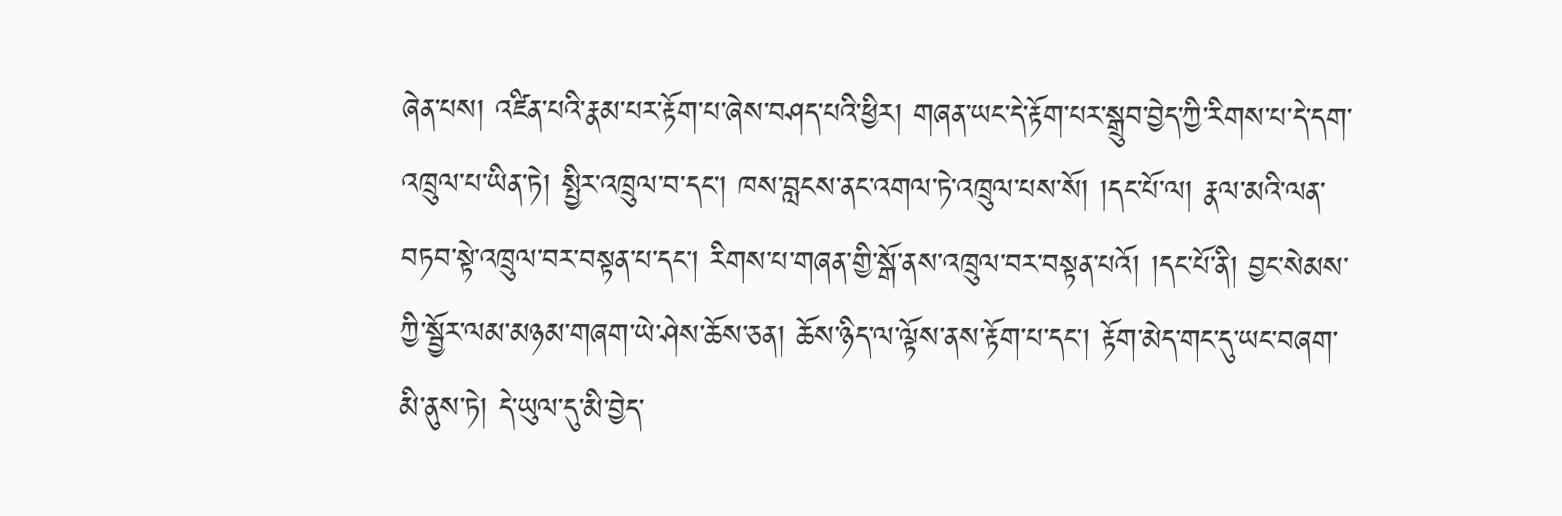ཞེན་པས། འཛིན་པའི་རྣམ་པར་རྟོག་པ་ཞེས་བཤད་པའི་ཕྱིར། གཞན་ཡང་དེ་རྟོག་པར་སྒྲུབ་བྱེད་ཀྱི་རིགས་པ་དེ་དག་འཁྲུལ་པ་ཡིན་ཏེ། སྤྱིར་འཁྲུལ་བ་དང་། ཁས་བླངས་ནང་འགལ་ཏེ་འཁྲུལ་པས་སོ། །དང་པོ་ལ། རྣལ་མའི་ལན་བཏབ་སྟེ་འཁྲུལ་བར་བསྟན་པ་དང་། རིགས་པ་གཞན་གྱི་སྒོ་ནས་འཁྲུལ་བར་བསྟན་པའོ། །དང་པོ་ནི། བྱང་སེམས་ཀྱི་སྦྱོར་ལམ་མཉམ་གཞག་ཡེ་ཤེས་ཆོས་ཅན། ཆོས་ཉིད་ལ་ལྟོས་ནས་རྟོག་པ་དང་། རྟོག་མེད་གང་དུ་ཡང་བཞག་མི་ནུས་ཏེ། དེ་ཡུལ་དུ་མི་བྱེད་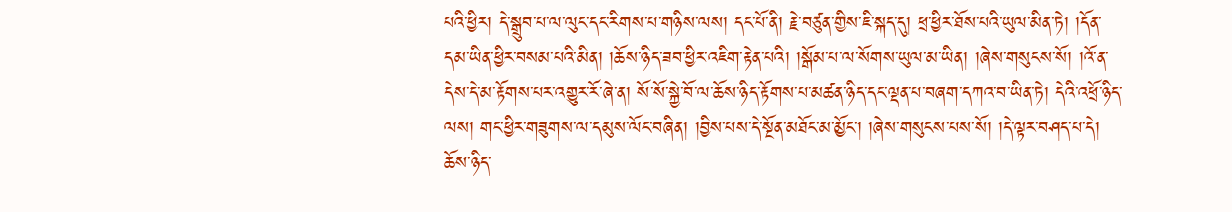པའི་ཕྱིར། དེ་སྒྲུབ་པ་ལ་ལུང་དང་རིགས་པ་གཉིས་ལས། དང་པོ་ནི། རྗེ་བཙུན་གྱིས་ཇི་སྐད་དུ། ཕྲ་ཕྱིར་ཐོས་པའི་ཡུལ་མིན་ཏེ། །དོན་དམ་ཡིན་ཕྱིར་བསམ་པའི་མིན། །ཆོས་ཉིད་ཟབ་ཕྱིར་འཇིག་རྟེན་པའི། །སྒོམ་པ་ལ་སོགས་ཡུལ་མ་ཡིན། །ཞེས་གསུངས་སོ། །འོ་ན་དེས་དེ་མ་རྟོགས་པར་འགྱུར་རོ་ཞེ་ན། སོ་སོ་སྐྱེ་བོ་ལ་ཆོས་ཉིད་རྟོགས་པ་མཚན་ཉིད་དང་ལྡན་པ་བཞག་དཀའ་བ་ཡིན་ཏེ། དེའི་འཕྲོ་ཉིད་ལས། གང་ཕྱིར་གཟུགས་ལ་དམུས་ལོང་བཞིན། །བྱིས་པས་དེ་སྔོན་མཐོང་མ་མྱོང་། །ཞེས་གསུངས་པས་སོ། །དེ་ལྟར་བཤད་པ་དེ། ཆོས་ཉིད་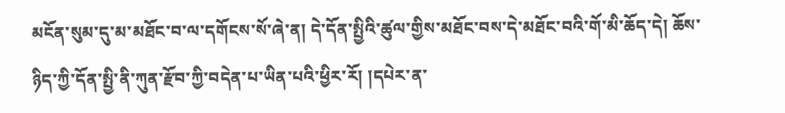མངོན་སུམ་དུ་མ་མཐོང་བ་ལ་དགོངས་སོ་ཞེ་ན། དེ་དོན་སྤྱིའི་ཚུལ་གྱིས་མཐོང་བས་དེ་མཐོང་བའི་གོ་མི་ཆོད་དེ། ཆོས་ཉིད་ཀྱི་དོན་སྤྱི་ནི་ཀུན་རྫོབ་ཀྱི་བདེན་པ་ཡིན་པའི་ཕྱིར་རོ། །དཔེར་ན་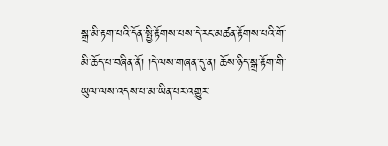སྒྲ་མི་རྟག་པའི་དོན་སྤྱི་རྟོགས་པས་དེ་རང་མཚན་རྟོགས་པའི་གོ་མི་ཆོད་པ་བཞིན་ནོ། །དེ་ལས་གཞན་དུ་ན། ཆོས་ཉིད་སྒྲ་རྟོག་གི་ཡུལ་ལས་འདས་པ་མ་ཡིན་པར་འགྱུར་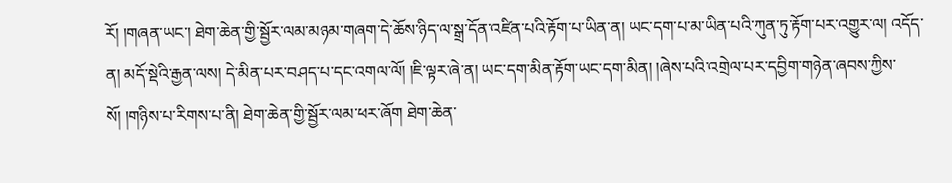རོ། །གཞན་ཡང་། ཐེག་ཆེན་གྱི་སྦྱོར་ལམ་མཉམ་གཞག་དེ་ཆོས་ཉིད་ལ་སྒྲ་དོན་འཛིན་པའི་རྟོག་པ་ཡིན་ན། ཡང་དག་པ་མ་ཡིན་པའི་ཀུན་ཏུ་རྟོག་པར་འགྱུར་ལ། འདོད་ན། མདོ་སྡེའི་རྒྱན་ལས། དེ་མིན་པར་བཤད་པ་དང་འགལ་ལོ། །ཇི་ལྟར་ཞེ་ན། ཡང་དག་མིན་རྟོག་ཡང་དག་མིན། །ཞེས་པའི་འགྲེལ་པར་དབྱིག་གཉེན་ཞབས་ཀྱིས་སོ། །གཉིས་པ་རིགས་པ་ནི། ཐེག་ཆེན་གྱི་སྦྱོར་ལམ་ཕར་ཞོག ཐེག་ཆེན་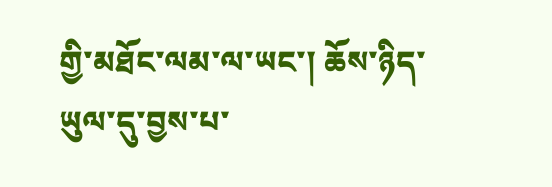གྱི་མཐོང་ལམ་ལ་ཡང་། ཆོས་ཉིད་ཡུལ་དུ་བྱས་པ་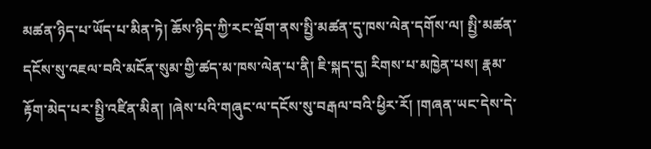མཚན་ཉིད་པ་ཡོད་པ་མིན་ཏེ། ཆོས་ཉིད་ཀྱི་རང་ལྡོག་ནས་སྤྱི་མཚན་དུ་ཁས་ལེན་དགོས་ལ། སྤྱི་མཚན་དངོས་སུ་འཇལ་བའི་མངོན་སུམ་གྱི་ཚད་མ་ཁས་ལེན་པ་ནི། ཇི་སྐད་དུ། རིགས་པ་མཁྱེན་པས། རྣམ་རྟོག་མེད་པར་སྤྱི་འཛིན་མིན། །ཞེས་པའི་གཞུང་ལ་དངོས་སུ་བརྒལ་བའི་ཕྱིར་རོ། །གཞན་ཡང་དེས་དེ་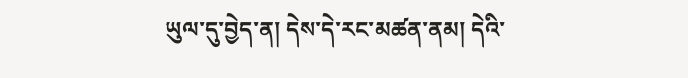ཡུལ་དུ་བྱེད་ན། དེས་དེ་རང་མཚན་ནམ། དེའི་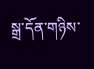སྒྲ་དོན་གཉིས་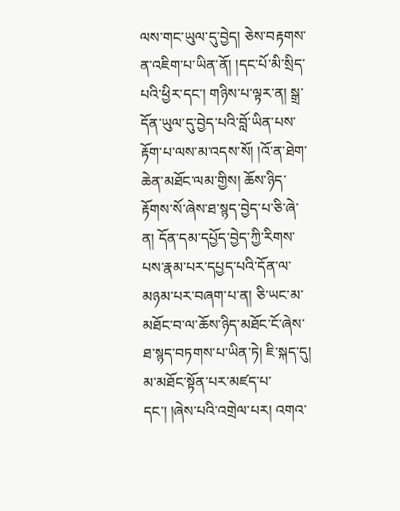ལས་གང་ཡུལ་དུ་བྱེད། ཅེས་བརྟགས་ན་འཇིག་པ་ཡིན་ནོ། །དང་པོ་མི་སྲིད་པའི་ཕྱིར་དང་། གཉིས་པ་ལྟར་ན། སྒྲ་དོན་ཡུལ་དུ་བྱེད་པའི་བློ་ཡིན་པས་རྟོག་པ་ལས་མ་འདས་སོ། །འོ་ན་ཐེག་ཆེན་མཐོང་ལམ་གྱིས། ཆོས་ཉིད་རྟོགས་སོ་ཞེས་ཐ་སྙད་བྱེད་པ་ཅི་ཞེ་ན། དོན་དམ་དཔྱོད་བྱེད་ཀྱི་རིགས་པས་རྣམ་པར་དཔྱད་པའི་དོན་ལ་མཉམ་པར་བཞག་པ་ན། ཅི་ཡང་མ་མཐོང་བ་ལ་ཆོས་ཉིད་མཐོང་ངོ་ཞེས་ཐ་སྙད་བཏགས་པ་ཡིན་ཏེ། ཇི་སྐད་དུ། མ་མཐོང་སྟོན་པར་མཛད་པ་དང་། །ཞེས་པའི་འགྲེལ་པར། འགའ་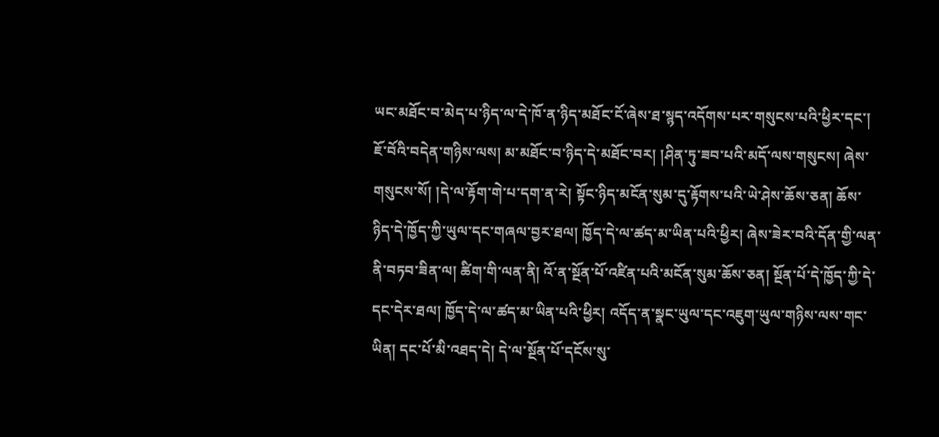ཡང་མཐོང་བ་མེད་པ་ཉིད་ལ་དེ་ཁོ་ན་ཉིད་མཐོང་ངོ་ཞེས་ཐ་སྙད་འདོགས་པར་གསུངས་པའི་ཕྱིར་དང་། ཇོ་བོའི་བདེན་གཉིས་ལས། མ་མཐོང་བ་ཉིད་དེ་མཐོང་བར། །ཤིན་ཏུ་ཟབ་པའི་མདོ་ལས་གསུངས། ཞེས་གསུངས་སོ། །དེ་ལ་རྟོག་གེ་པ་དག་ན་རེ། སྟོང་ཉིད་མངོན་སུམ་དུ་རྟོགས་པའི་ཡེ་ཤེས་ཆོས་ཅན། ཆོས་ཉིད་དེ་ཁྱོད་ཀྱི་ཡུལ་དང་གཞལ་བྱར་ཐལ། ཁྱོད་དེ་ལ་ཚད་མ་ཡིན་པའི་ཕྱིར། ཞེས་ཟེར་བའི་དོན་གྱི་ལན་ནི་བཏབ་ཟིན་ལ། ཚིག་གི་ལན་ནི། འོ་ན་སྔོན་པོ་འཛིན་པའི་མངོན་སུམ་ཆོས་ཅན། སྔོན་པོ་དེ་ཁྱོད་ཀྱི་དེ་དང་དེར་ཐལ། ཁྱོད་དེ་ལ་ཚད་མ་ཡིན་པའི་ཕྱིར། འདོད་ན་སྣང་ཡུལ་དང་འཇུག་ཡུལ་གཉིས་ལས་གང་ཡིན། དང་པོ་མི་འཐད་དེ། དེ་ལ་སྔོན་པོ་དངོས་སུ་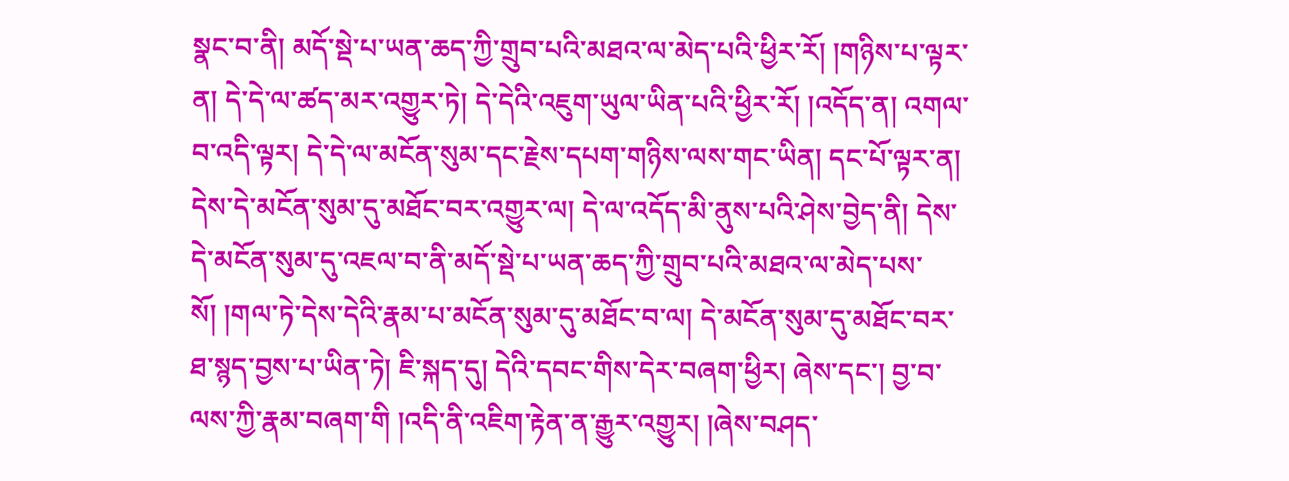སྣང་བ་ནི། མདོ་སྡེ་པ་ཡན་ཆད་ཀྱི་གྲུབ་པའི་མཐའ་ལ་མེད་པའི་ཕྱིར་རོ། །གཉིས་པ་ལྟར་ན། དེ་དེ་ལ་ཚད་མར་འགྱུར་ཏེ། དེ་དེའི་འཇུག་ཡུལ་ཡིན་པའི་ཕྱིར་རོ། །འདོད་ན། འགལ་བ་འདི་ལྟར། དེ་དེ་ལ་མངོན་སུམ་དང་རྗེས་དཔག་གཉིས་ལས་གང་ཡིན། དང་པོ་ལྟར་ན། དེས་དེ་མངོན་སུམ་དུ་མཐོང་བར་འགྱུར་ལ། དེ་ལ་འདོད་མི་ནུས་པའི་ཤེས་བྱེད་ནི། དེས་དེ་མངོན་སུམ་དུ་འཇལ་བ་ནི་མདོ་སྡེ་པ་ཡན་ཆད་ཀྱི་གྲུབ་པའི་མཐའ་ལ་མེད་པས་སོ། །གལ་ཏེ་དེས་དེའི་རྣམ་པ་མངོན་སུམ་དུ་མཐོང་བ་ལ། དེ་མངོན་སུམ་དུ་མཐོང་བར་ཐ་སྙད་བྱས་པ་ཡིན་ཏེ། ཇི་སྐད་དུ། དེའི་དབང་གིས་དེར་བཞག་ཕྱིར། ཞེས་དང་། བྱ་བ་ལས་ཀྱི་རྣམ་བཞག་གི །འདི་ནི་འཇིག་རྟེན་ན་རྒྱུར་འགྱུར། །ཞེས་བཤད་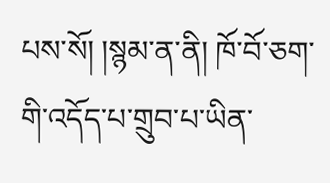པས་སོ། །སྙམ་ན་ནི། ཁོ་བོ་ཅག་གི་འདོད་པ་གྲུབ་པ་ཡིན་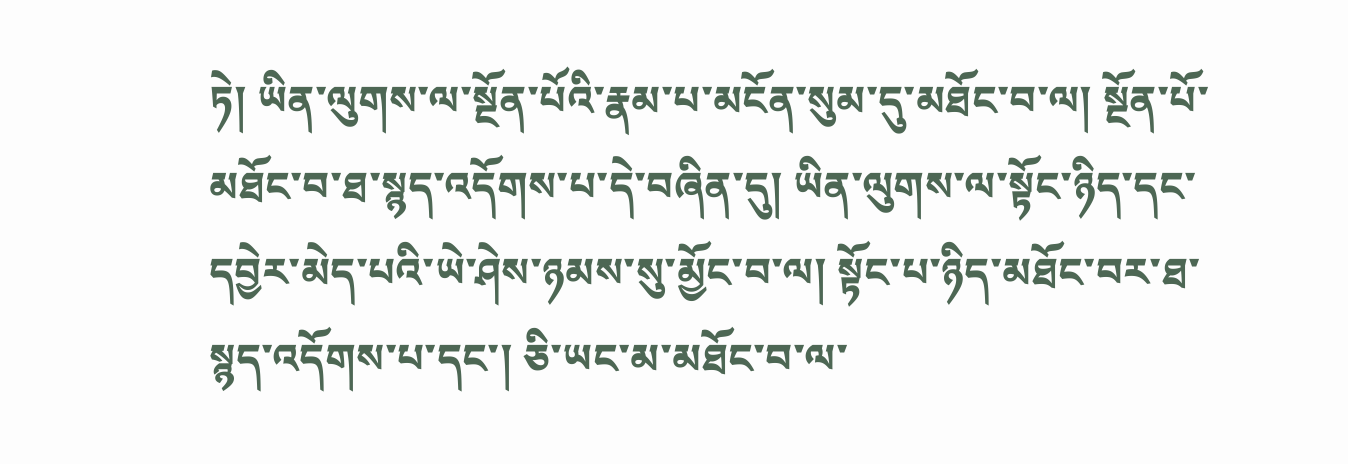ཏེ། ཡིན་ལུགས་ལ་སྔོན་པོའི་རྣམ་པ་མངོན་སུམ་དུ་མཐོང་བ་ལ། སྔོན་པོ་མཐོང་བ་ཐ་སྙད་འདོགས་པ་དེ་བཞིན་དུ། ཡིན་ལུགས་ལ་སྟོང་ཉིད་དང་དབྱེར་མེད་པའི་ཡེ་ཤེས་ཉམས་སུ་མྱོང་བ་ལ། སྟོང་པ་ཉིད་མཐོང་བར་ཐ་སྙད་འདོགས་པ་དང་། ཅི་ཡང་མ་མཐོང་བ་ལ་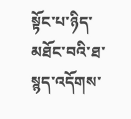སྟོང་པ་ཉིད་མཐོང་བའི་ཐ་སྙད་འདོགས་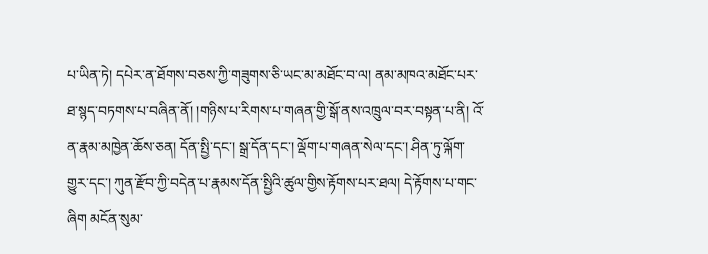པ་ཡིན་ཏེ། དཔེར་ན་ཐོགས་བཅས་ཀྱི་གཟུགས་ཅི་ཡང་མ་མཐོང་བ་ལ། ནམ་མཁའ་མཐོང་པར་ཐ་སྙད་བཏགས་པ་བཞིན་ནོ། །གཉིས་པ་རིགས་པ་གཞན་གྱི་སྒོ་ནས་འཁྲུལ་བར་བསྟན་པ་ནི། འོ་ན་རྣམ་མཁྱེན་ཆོས་ཅན། དོན་སྤྱི་དང་། སྒྲ་དོན་དང་། ལྡོག་པ་གཞན་སེལ་དང་། ཤིན་ཏུ་ལྐོག་གྱུར་དང་། ཀུན་རྫོབ་ཀྱི་བདེན་པ་རྣམས་དོན་སྤྱིའི་ཚུལ་གྱིས་རྟོགས་པར་ཐལ། དེ་རྟོགས་པ་གང་ཞིག མངོན་སུམ་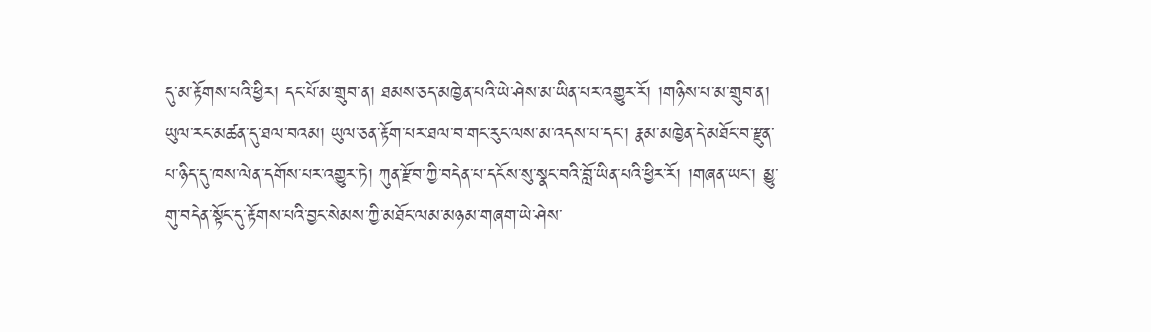དུ་མ་རྟོགས་པའི་ཕྱིར། དང་པོ་མ་གྲུབ་ན། ཐམས་ཅད་མཁྱེན་པའི་ཡེ་ཤེས་མ་ཡིན་པར་འགྱུར་རོ། །གཉིས་པ་མ་གྲུབ་ན། ཡུལ་རང་མཚན་དུ་ཐལ་བའམ། ཡུལ་ཅན་རྟོག་པར་ཐལ་བ་གང་རུང་ལས་མ་འདས་པ་དང་། རྣམ་མཁྱེན་དེ་མཐོང་བ་རྫུན་པ་ཉིད་དུ་ཁས་ལེན་དགོས་པར་འགྱུར་ཏེ། ཀུན་རྫོབ་ཀྱི་བདེན་པ་དངོས་སུ་སྣང་བའི་བློ་ཡིན་པའི་ཕྱིར་རོ། །གཞན་ཡང་། མྱུ་གུ་བདེན་སྟོང་དུ་རྟོགས་པའི་བྱང་སེམས་ཀྱི་མཐོང་ལམ་མཉམ་གཞག་ཡེ་ཤེས་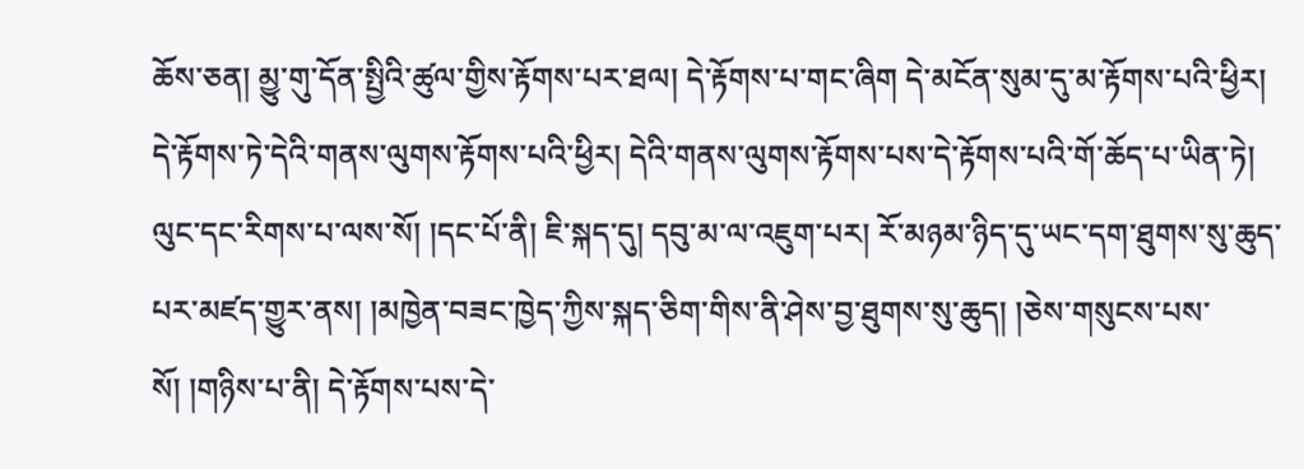ཆོས་ཅན། མྱུ་གུ་དོན་སྤྱིའི་ཚུལ་གྱིས་རྟོགས་པར་ཐལ། དེ་རྟོགས་པ་གང་ཞིག དེ་མངོན་སུམ་དུ་མ་རྟོགས་པའི་ཕྱིར། དེ་རྟོགས་ཏེ་དེའི་གནས་ལུགས་རྟོགས་པའི་ཕྱིར། དེའི་གནས་ལུགས་རྟོགས་པས་དེ་རྟོགས་པའི་གོ་ཆོད་པ་ཡིན་ཏེ། ལུང་དང་རིགས་པ་ལས་སོ། །དང་པོ་ནི། ཇི་སྐད་དུ། དབུ་མ་ལ་འཇུག་པར། རོ་མཉམ་ཉིད་དུ་ཡང་དག་ཐུགས་སུ་ཆུད་པར་མཛད་གྱུར་ནས། །མཁྱེན་བཟང་ཁྱེད་ཀྱིས་སྐད་ཅིག་གིས་ནི་ཤེས་བྱ་ཐུགས་སུ་ཆུད། །ཅེས་གསུངས་པས་སོ། །གཉིས་པ་ནི། དེ་རྟོགས་པས་དེ་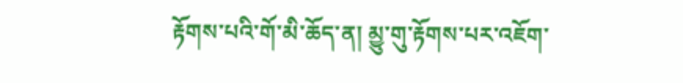རྟོགས་པའི་གོ་མི་ཆོད་ན། མྱུ་གུ་རྟོགས་པར་འཇོག་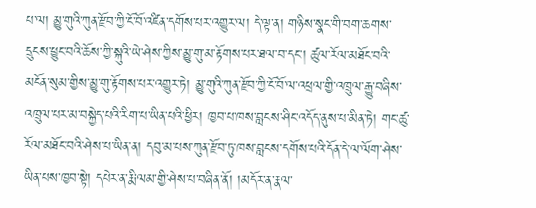པ་ལ། མྱུ་གུའི་ཀུན་རྫོབ་ཀྱི་ངོ་བོ་འཛིན་དགོས་པར་འགྱུར་ལ། དེ་ལྟ་ན། གཉིས་སྣང་གི་བག་ཆགས་དྲུངས་ཕྱུང་བའི་ཆོས་ཀྱི་སྐུའི་ཡེ་ཤེས་ཀྱིས་མྱུ་གུ་མ་རྟོགས་པར་ཐལ་བ་དང་། ཚུལ་རོལ་མཐོང་བའི་མངོན་སུམ་གྱིས་མྱུ་གུ་རྟོགས་པར་འགྱུར་ཏེ། མྱུ་གུའི་ཀུན་རྫོབ་ཀྱི་ངོ་བོ་ལ་འཕྲལ་གྱི་འཁྲུལ་རྒྱུ་བཞིས་འཁྲུལ་པར་མ་བསྐྱེད་པའི་རིག་པ་ཡིན་པའི་ཕྱིར། ཁྱབ་པ་ཁས་བླངས་ཤིང་འདོད་ནུས་པ་མིན་ཏེ། གང་ཚུ་རོལ་མཐོང་བའི་ཤེས་པ་ཡིན་ན། དབུ་མ་པས་ཀུན་རྫོབ་ཏུ་ཁས་བླངས་དགོས་པའི་དོན་དེ་ལ་ལོག་ཤེས་ཡིན་པས་ཁྱབ་སྟེ། དཔེར་ན་རྨི་ལམ་གྱི་ཤེས་པ་བཞིན་ནོ། །མདོར་ན་རྣལ་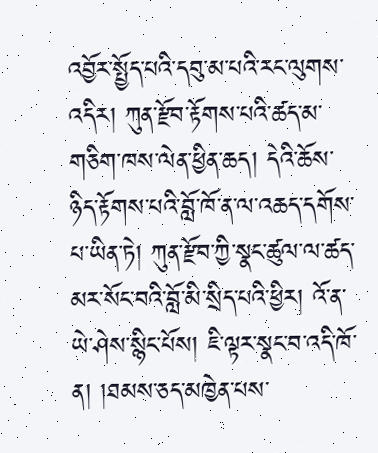འབྱོར་སྤྱོད་པའི་དབུ་མ་པའི་རང་ལུགས་འདིར། ཀུན་རྫོབ་རྟོགས་པའི་ཚད་མ་གཅིག་ཁས་ལེན་ཕྱིན་ཆད། དེའི་ཆོས་ཉིད་རྟོགས་པའི་བློ་ཁོ་ན་ལ་འཆད་དགོས་པ་ཡིན་ཏེ། ཀུན་རྫོབ་ཀྱི་སྣང་ཚུལ་ལ་ཚད་མར་སོང་བའི་བློ་མི་སྲིད་པའི་ཕྱིར། འོ་ན་ཡེ་ཤེས་སྙིང་པོས། ཇི་ལྟར་སྣང་བ་འདི་ཁོ་ན། །ཐམས་ཅད་མཁྱེན་པས་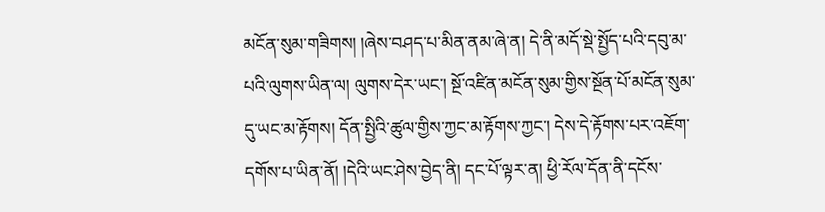མངོན་སུམ་གཟིགས། །ཞེས་བཤད་པ་མིན་ནམ་ཞེ་ན། དེ་ནི་མདོ་སྡེ་སྤྱོད་པའི་དབུ་མ་པའི་ལུགས་ཡིན་ལ། ལུགས་དེར་ཡང་། སྔོ་འཛིན་མངོན་སུམ་གྱིས་སྔོན་པོ་མངོན་སུམ་དུ་ཡང་མ་རྟོགས། དོན་སྤྱིའི་ཚུལ་གྱིས་ཀྱང་མ་རྟོགས་ཀྱང་། དེས་དེ་རྟོགས་པར་འཇོག་དགོས་པ་ཡིན་ནོ། །དེའི་ཡང་ཤེས་བྱེད་ནི། དང་པོ་ལྟར་ན། ཕྱི་རོལ་དོན་ནི་དངོས་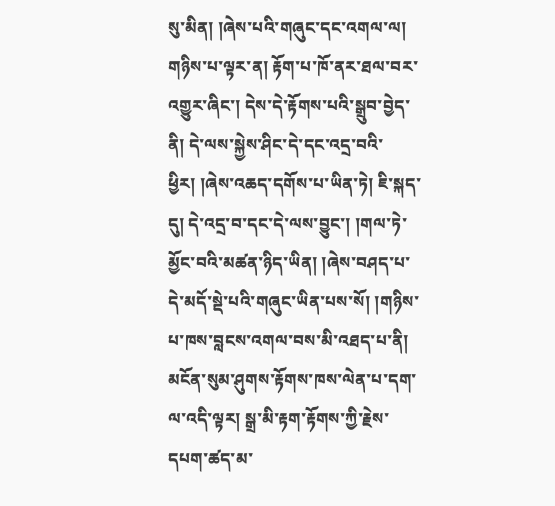སུ་མིན། །ཞེས་པའི་གཞུང་དང་འགལ་ལ། གཉིས་པ་ལྟར་ན། རྟོག་པ་ཁོ་ནར་ཐལ་བར་འགྱུར་ཞིང་། དེས་དེ་རྟོགས་པའི་སྒྲུབ་བྱེད་ནི། དེ་ལས་སྐྱེས་ཤིང་དེ་དང་འདྲ་བའི་ཕྱིར། །ཞེས་འཆད་དགོས་པ་ཡིན་ཏེ། ཇི་སྐད་དུ། དེ་འདྲ་བ་དང་དེ་ལས་བྱུང་། །གལ་ཏེ་མྱོང་བའི་མཚན་ཉིད་ཡིན། །ཞེས་བཤད་པ་དེ་མདོ་སྡེ་པའི་གཞུང་ཡིན་པས་སོ། །གཉིས་པ་ཁས་བླངས་འགལ་བས་མི་འཐད་པ་ནི། མངོན་སུམ་ཤུགས་རྟོགས་ཁས་ལེན་པ་དག་ལ་འདི་ལྟར། སྒྲ་མི་རྟག་རྟོགས་ཀྱི་རྗེས་དཔག་ཚད་མ་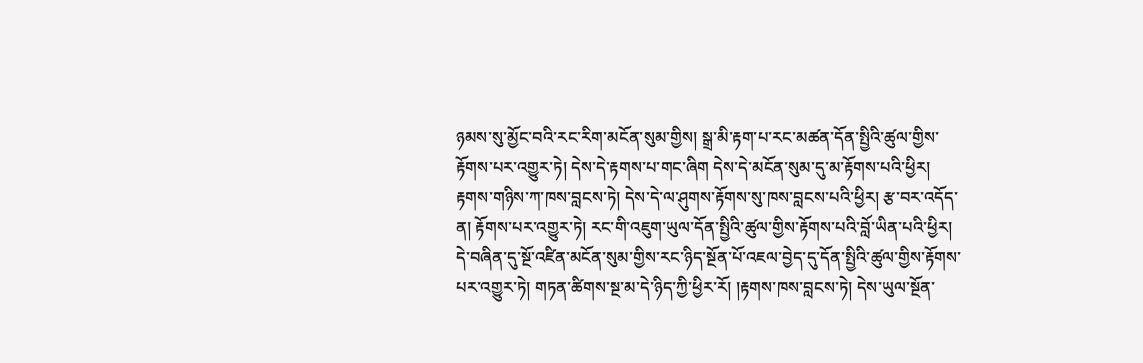ཉམས་སུ་མྱོང་བའི་རང་རིག་མངོན་སུམ་གྱིས། སྒྲ་མི་རྟག་པ་རང་མཚན་དོན་སྤྱིའི་ཚུལ་གྱིས་རྟོགས་པར་འགྱུར་ཏེ། དེས་དེ་རྟགས་པ་གང་ཞིག དེས་དེ་མངོན་སུམ་དུ་མ་རྟོགས་པའི་ཕྱིར། རྟགས་གཉིས་ཀ་ཁས་བླངས་ཏེ། དེས་དེ་ལ་ཤུགས་རྟོགས་སུ་ཁས་བླངས་པའི་ཕྱིར། རྩ་བར་འདོད་ན། རྟོགས་པར་འགྱུར་ཏེ། རང་གི་འཇུག་ཡུལ་དོན་སྤྱིའི་ཚུལ་གྱིས་རྟོགས་པའི་བློ་ཡིན་པའི་ཕྱིར། དེ་བཞིན་དུ་སྔོ་འཛིན་མངོན་སུམ་གྱིས་རང་ཉིད་སྔོན་པོ་འཇལ་བྱེད་དུ་དོན་སྤྱིའི་ཚུལ་གྱིས་རྟོགས་པར་འགྱུར་ཏེ། གཏན་ཚིགས་སྔ་མ་དེ་ཉིད་ཀྱི་ཕྱིར་རོ། །རྟགས་ཁས་བླངས་ཏེ། དེས་ཡུལ་སྔོན་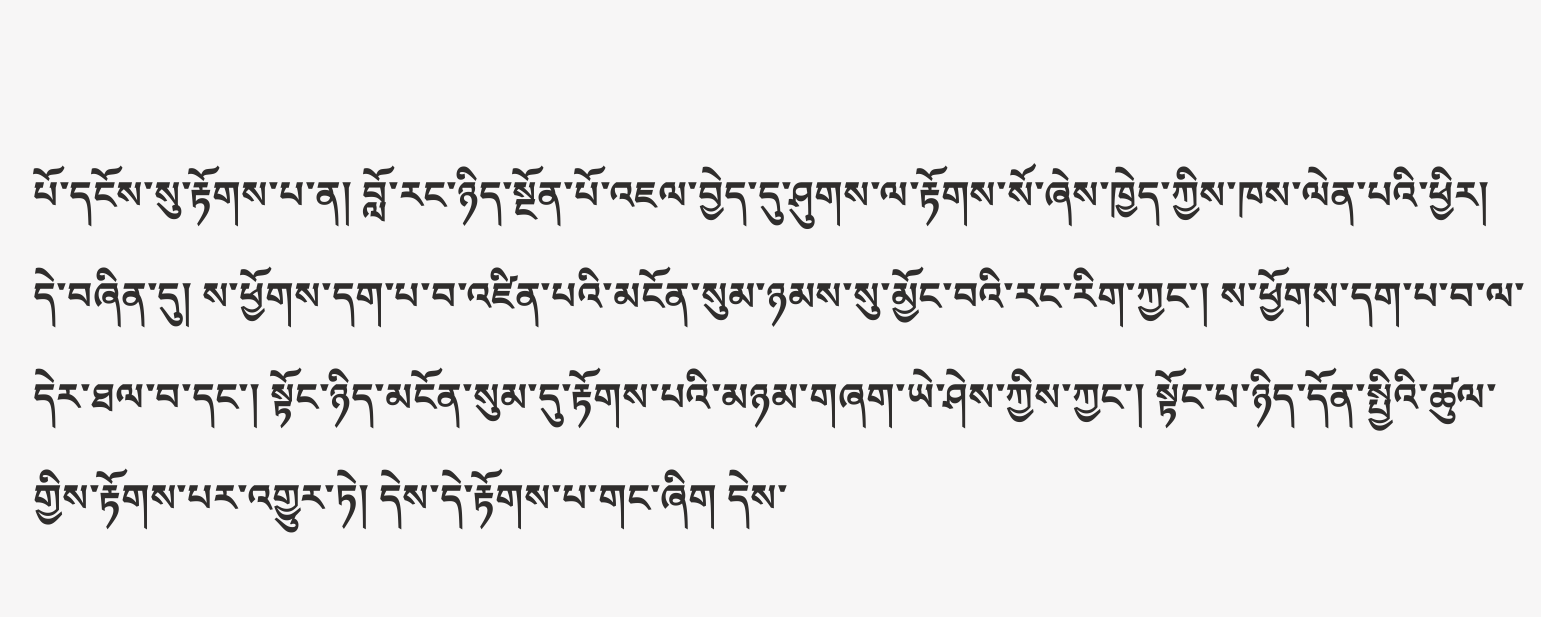པོ་དངོས་སུ་རྟོགས་པ་ན། བློ་རང་ཉིད་སྔོན་པོ་འཇལ་བྱེད་དུ་ཤུགས་ལ་རྟོགས་སོ་ཞེས་ཁྱེད་ཀྱིས་ཁས་ལེན་པའི་ཕྱིར། དེ་བཞིན་དུ། ས་ཕྱོགས་དག་པ་བ་འཛིན་པའི་མངོན་སུམ་ཉམས་སུ་མྱོང་བའི་རང་རིག་ཀྱང་། ས་ཕྱོགས་དག་པ་བ་ལ་དེར་ཐལ་བ་དང་། སྟོང་ཉིད་མངོན་སུམ་དུ་རྟོགས་པའི་མཉམ་གཞག་ཡེ་ཤེས་ཀྱིས་ཀྱང་། སྟོང་པ་ཉིད་དོན་སྤྱིའི་ཚུལ་གྱིས་རྟོགས་པར་འགྱུར་ཏེ། དེས་དེ་རྟོགས་པ་གང་ཞིག དེས་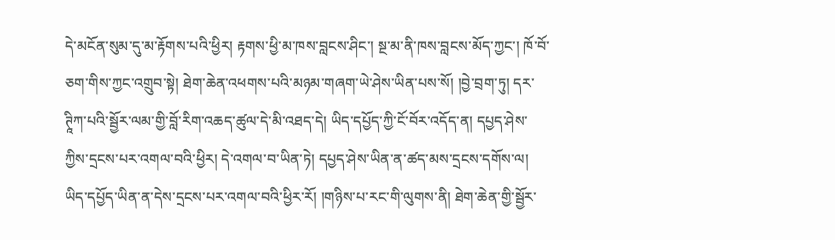དེ་མངོན་སུམ་དུ་མ་རྟོགས་པའི་ཕྱིར། རྟགས་ཕྱི་མ་ཁས་བླངས་ཤིང་། སྔ་མ་ནི་ཁས་བླངས་མོད་ཀྱང་། ཁོ་བོ་ཅག་གིས་ཀྱང་འགྲུབ་སྟེ། ཐེག་ཆེན་འཕགས་པའི་མཉམ་གཞག་ཡེ་ཤེས་ཡིན་པས་སོ། །བྱེ་བྲག་ཏུ། དར་ཊཱིཀ་པའི་སྦྱོར་ལམ་གྱི་བློ་རིག་འཆད་ཚུལ་དེ་མི་འཐད་དེ། ཡིད་དཔྱོད་ཀྱི་ངོ་བོར་འདོད་ན། དཔྱད་ཤེས་ཀྱིས་དྲངས་པར་འགལ་བའི་ཕྱིར། དེ་འགལ་བ་ཡིན་ཏེ། དཔྱད་ཤེས་ཡིན་ན་ཚད་མས་དྲངས་དགོས་ལ། ཡིད་དཔྱོད་ཡིན་ན་དེས་དྲངས་པར་འགལ་བའི་ཕྱིར་རོ། །གཉིས་པ་རང་གི་ལུགས་ནི། ཐེག་ཆེན་གྱི་སྦྱོར་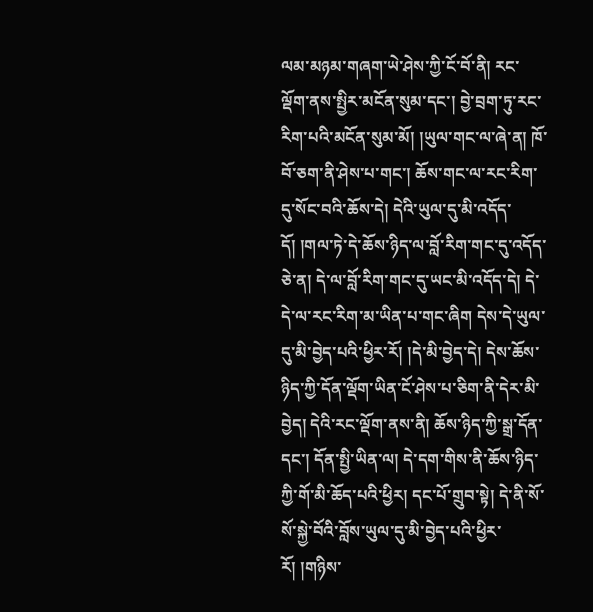ལམ་མཉམ་གཞག་ཡེ་ཤེས་ཀྱི་ངོ་བོ་ནི། རང་ལྡོག་ནས་སྤྱིར་མངོན་སུམ་དང་། བྱེ་བྲག་ཏུ་རང་རིག་པའི་མངོན་སུམ་མོ། །ཡུལ་གང་ལ་ཞེ་ན། ཁོ་བོ་ཅག་ནི་ཤེས་པ་གང་། ཆོས་གང་ལ་རང་རིག་དུ་སོང་བའི་ཆོས་དེ། དེའི་ཡུལ་དུ་མི་འདོད་དོ། །གལ་ཏེ་དེ་ཆོས་ཉིད་ལ་བློ་རིག་གང་དུ་འདོད་ཅེ་ན། དེ་ལ་བློ་རིག་གང་དུ་ཡང་མི་འདོད་དེ། དེ་དེ་ལ་རང་རིག་མ་ཡིན་པ་གང་ཞིག དེས་དེ་ཡུལ་དུ་མི་བྱེད་པའི་ཕྱིར་རོ། །དེ་མི་བྱེད་དེ། དེས་ཆོས་ཉིད་ཀྱི་དོན་ལྡོག་ཡིན་ངོ་ཤེས་པ་ཅིག་ནི་དེར་མི་བྱེད། དེའི་རང་ལྡོག་ནས་ནི། ཆོས་ཉིད་ཀྱི་སྒྲ་དོན་དང་། དོན་སྤྱི་ཡིན་ལ། དེ་དག་གིས་ནི་ཆོས་ཉིད་ཀྱི་གོ་མི་ཆོད་པའི་ཕྱིར། དང་པོ་གྲུབ་སྟེ། དེ་ནི་སོ་སོ་སྐྱེ་བོའི་བློས་ཡུལ་དུ་མི་བྱེད་པའི་ཕྱིར་རོ། །གཉིས་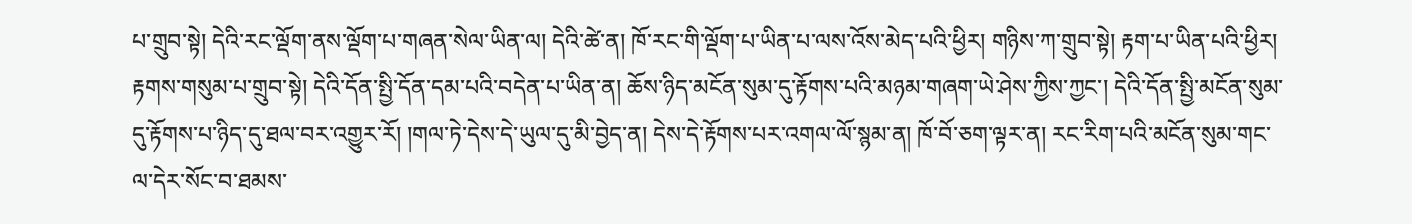པ་གྲུབ་སྟེ། དེའི་རང་ལྡོག་ནས་ལྡོག་པ་གཞན་སེལ་ཡིན་ལ། དེའི་ཚེ་ན། ཁོ་རང་གི་ལྡོག་པ་ཡིན་པ་ལས་འོས་མེད་པའི་ཕྱིར། གཉིས་ཀ་གྲུབ་སྟེ། རྟག་པ་ཡིན་པའི་ཕྱིར། རྟགས་གསུམ་པ་གྲུབ་སྟེ། དེའི་དོན་སྤྱི་དོན་དམ་པའི་བདེན་པ་ཡིན་ན། ཆོས་ཉིད་མངོན་སུམ་དུ་རྟོགས་པའི་མཉམ་གཞག་ཡེ་ཤེས་ཀྱིས་ཀྱང་། དེའི་དོན་སྤྱི་མངོན་སུམ་དུ་རྟོགས་པ་ཉིད་དུ་ཐལ་བར་འགྱུར་རོ། །གལ་ཏེ་དེས་དེ་ཡུལ་དུ་མི་བྱེད་ན། དེས་དེ་རྟོགས་པར་འགལ་ལོ་སྙམ་ན། ཁོ་བོ་ཅག་ལྟར་ན། རང་རིག་པའི་མངོན་སུམ་གང་ལ་དེར་སོང་བ་ཐམས་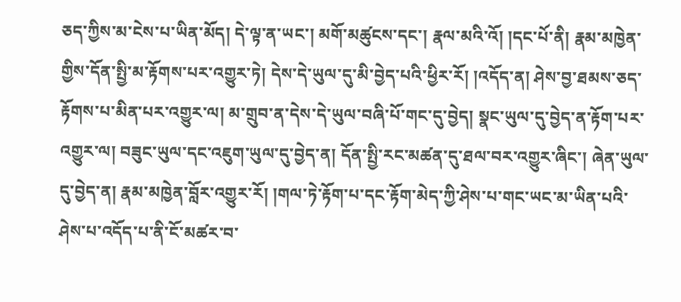ཅད་ཀྱིས་མ་ངེས་པ་ཡིན་མོད། དེ་ལྟ་ན་ཡང་། མགོ་མཚུངས་དང་། རྣལ་མའི་འོ། །དང་པོ་ནི། རྣམ་མཁྱེན་གྱིས་དོན་སྤྱི་མ་རྟོགས་པར་འགྱུར་ཏེ། དེས་དེ་ཡུལ་དུ་མི་བྱེད་པའི་ཕྱིར་རོ། །འདོད་ན། ཤེས་བྱ་ཐམས་ཅད་རྟོགས་པ་མིན་པར་འགྱུར་ལ། མ་གྲུབ་ན་དེས་དེ་ཡུལ་བཞི་པོ་གང་དུ་བྱེད། སྣང་ཡུལ་དུ་བྱེད་ན་རྟོག་པར་འགྱུར་ལ། བཟུང་ཡུལ་དང་འཇུག་ཡུལ་དུ་བྱེད་ན། དོན་སྤྱི་རང་མཚན་དུ་ཐལ་བར་འགྱུར་ཞིང་། ཞེན་ཡུལ་དུ་བྱེད་ན། རྣམ་མཁྱེན་བློར་འགྱུར་རོ། །གལ་ཏེ་རྟོག་པ་དང་རྟོག་མེད་ཀྱི་ཤེས་པ་གང་ཡང་མ་ཡིན་པའི་ཤེས་པ་འདོད་པ་ནི་ངོ་མཚར་བ་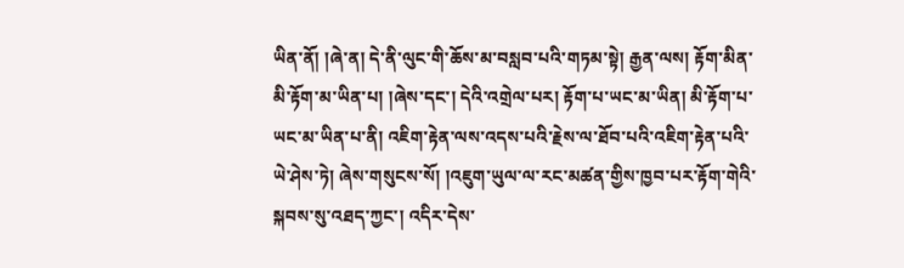ཡིན་ནོ། །ཞེ་ན། དེ་ནི་ལུང་གི་ཆོས་མ་བསླབ་པའི་གཏམ་སྟེ། རྒྱན་ལས། རྟོག་མིན་མི་རྟོག་མ་ཡིན་པ། །ཞེས་དང་། དེའི་འགྲེལ་པར། རྟོག་པ་ཡང་མ་ཡིན། མི་རྟོག་པ་ཡང་མ་ཡིན་པ་ནི། འཇིག་རྟེན་ལས་འདས་པའི་རྗེས་ལ་ཐོབ་པའི་འཇིག་རྟེན་པའི་ཡེ་ཤེས་ཏེ། ཞེས་གསུངས་སོ། །འཇུག་ཡུལ་ལ་རང་མཚན་གྱིས་ཁྱབ་པར་རྟོག་གེའི་སྐབས་སུ་འཐད་ཀྱང་། འདིར་དེས་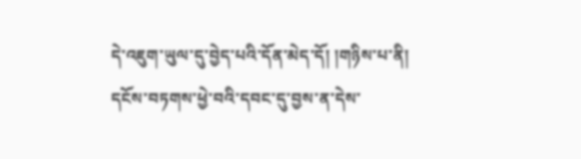དེ་འཇུག་ཡུལ་དུ་བྱེད་པའི་དོན་མེད་དོ། །གཉིས་པ་ནི། དངོས་བཏགས་ཕྱེ་བའི་དབང་དུ་བྱས་ན་དེས་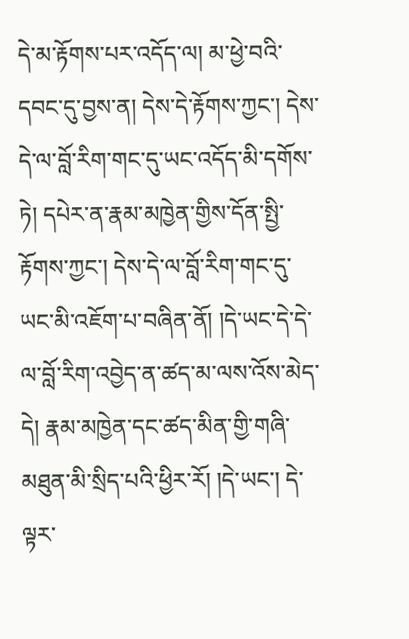དེ་མ་རྟོགས་པར་འདོད་ལ། མ་ཕྱེ་བའི་དབང་དུ་བྱས་ན། དེས་དེ་རྟོགས་ཀྱང་། དེས་དེ་ལ་བློ་རིག་གང་དུ་ཡང་འདོད་མི་དགོས་ཏེ། དཔེར་ན་རྣམ་མཁྱེན་གྱིས་དོན་སྤྱི་རྟོགས་ཀྱང་། དེས་དེ་ལ་བློ་རིག་གང་དུ་ཡང་མི་འཇོག་པ་བཞིན་ནོ། །དེ་ཡང་དེ་དེ་ལ་བློ་རིག་འབྱེད་ན་ཚད་མ་ལས་འོས་མེད་དེ། རྣམ་མཁྱེན་དང་ཚད་མིན་གྱི་གཞི་མཐུན་མི་སྲིད་པའི་ཕྱིར་རོ། །དེ་ཡང་། དེ་ལྟར་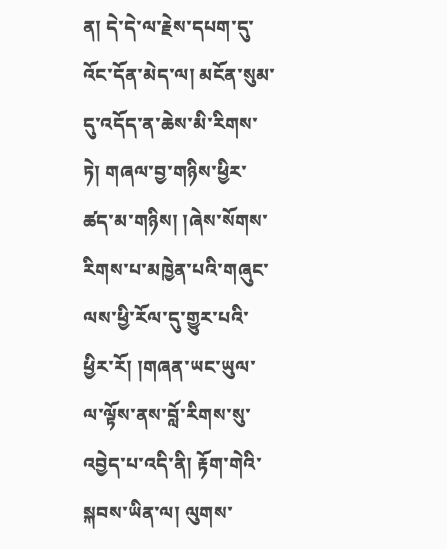ན། དེ་དེ་ལ་རྗེས་དཔག་དུ་འོང་དོན་མེད་ལ། མངོན་སུམ་དུ་འདོད་ན་ཆེས་མི་རིགས་ཏེ། གཞལ་བྱ་གཉིས་ཕྱིར་ཚད་མ་གཉིས། །ཞེས་སོགས་རིགས་པ་མཁྱེན་པའི་གཞུང་ལས་ཕྱི་རོལ་དུ་གྱུར་པའི་ཕྱིར་རོ། །གཞན་ཡང་ཡུལ་ལ་ལྟོས་ནས་བློ་རིགས་སུ་འབྱེད་པ་འདི་ནི། རྟོག་གེའི་སྐབས་ཡིན་ལ། ལུགས་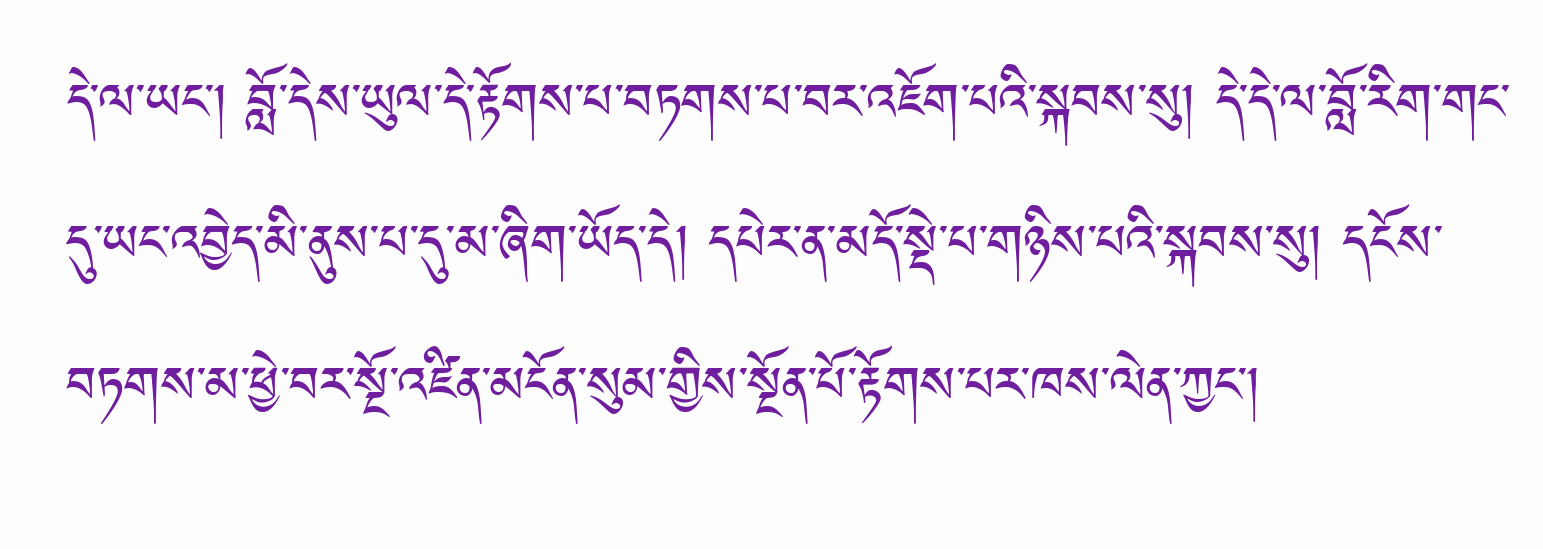དེ་ལ་ཡང་། བློ་དེས་ཡུལ་དེ་རྟོགས་པ་བཏགས་པ་བར་འཇོག་པའི་སྐབས་སུ། དེ་དེ་ལ་བློ་རིག་གང་དུ་ཡང་འབྱེད་མི་ནུས་པ་དུ་མ་ཞིག་ཡོད་དེ། དཔེར་ན་མདོ་སྡེ་པ་གཉིས་པའི་སྐབས་སུ། དངོས་བཏགས་མ་ཕྱེ་བར་སྔོ་འཛིན་མངོན་སུམ་གྱིས་སྔོན་པོ་རྟོགས་པར་ཁས་ལེན་ཀྱང་།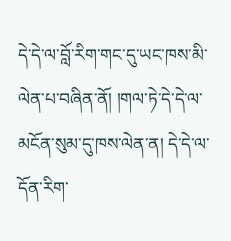དེ་དེ་ལ་བློ་རིག་གང་དུ་ཡང་ཁས་མི་ལེན་པ་བཞིན་ནོ། །གལ་ཏེ་དེ་དེ་ལ་མངོན་སུམ་དུ་ཁས་ལེན་ན། དེ་དེ་ལ་དོན་རིག་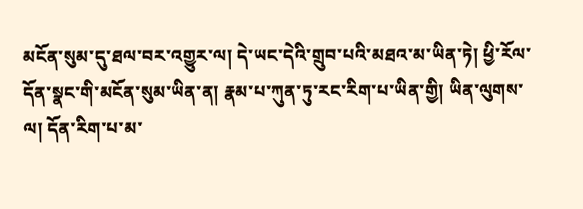མངོན་སུམ་དུ་ཐལ་བར་འགྱུར་ལ། དེ་ཡང་དེའི་གྲུབ་པའི་མཐའ་མ་ཡིན་ཏེ། ཕྱི་རོལ་དོན་སྣང་གི་མངོན་སུམ་ཡིན་ན། རྣམ་པ་ཀུན་ཏུ་རང་རིག་པ་ཡིན་གྱི། ཡིན་ལུགས་ལ། དོན་རིག་པ་མ་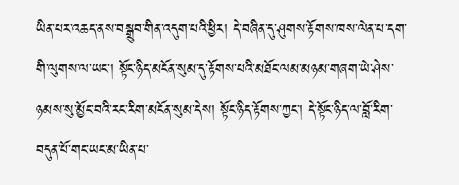ཡིན་པར་འཆད་ནས་བསྒྲུབ་གིན་འདུག་པའི་ཕྱིར། དེ་བཞིན་དུ་ཤུགས་རྟོགས་ཁས་ལེན་པ་དག་གི་ལུགས་ལ་ཡང་། སྟོང་ཉིད་མངོན་སུམ་དུ་རྟོགས་པའི་མཐོང་ལམ་མཉམ་གཞག་ཡེ་ཤེས་ཉམས་སུ་མྱོང་བའི་རང་རིག་མངོན་སུམ་དེས། སྟོང་ཉིད་རྟོགས་ཀྱང་། དེ་སྟོང་ཉིད་ལ་བློ་རིག་བདུན་པོ་གང་ཡང་མ་ཡིན་པ་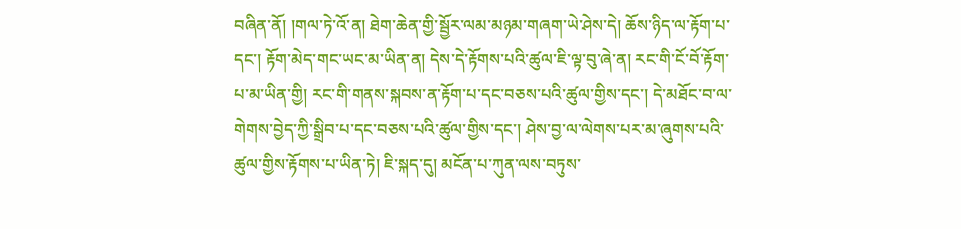བཞིན་ནོ། །གལ་ཏེ་འོ་ན། ཐེག་ཆེན་གྱི་སྦྱོར་ལམ་མཉམ་གཞག་ཡེ་ཤེས་དེ། ཆོས་ཉིད་ལ་རྟོག་པ་དང་། རྟོག་མེད་གང་ཡང་མ་ཡིན་ན། དེས་དེ་རྟོགས་པའི་ཚུལ་ཇི་ལྟ་བུ་ཞེ་ན། རང་གི་ངོ་བོ་རྟོག་པ་མ་ཡིན་གྱི། རང་གི་གནས་སྐབས་ན་རྟོག་པ་དང་བཅས་པའི་ཚུལ་གྱིས་དང་། དེ་མཐོང་བ་ལ་གེགས་བྱེད་ཀྱི་སྒྲིབ་པ་དང་བཅས་པའི་ཚུལ་གྱིས་དང་། ཤེས་བྱ་ལ་ལེགས་པར་མ་ཞུགས་པའི་ཚུལ་གྱིས་རྟོགས་པ་ཡིན་ཏེ། ཇི་སྐད་དུ། མངོན་པ་ཀུན་ལས་བཏུས་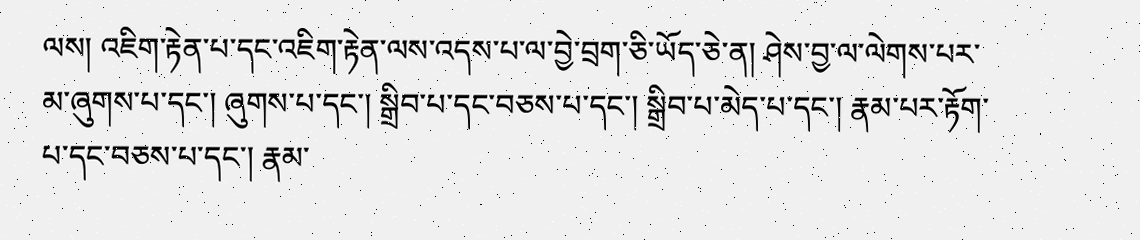ལས། འཇིག་རྟེན་པ་དང་འཇིག་རྟེན་ལས་འདས་པ་ལ་བྱེ་བྲག་ཅི་ཡོད་ཅེ་ན། ཤེས་བྱ་ལ་ལེགས་པར་མ་ཞུགས་པ་དང་། ཞུགས་པ་དང་། སྒྲིབ་པ་དང་བཅས་པ་དང་། སྒྲིབ་པ་མེད་པ་དང་། རྣམ་པར་རྟོག་པ་དང་བཅས་པ་དང་། རྣམ་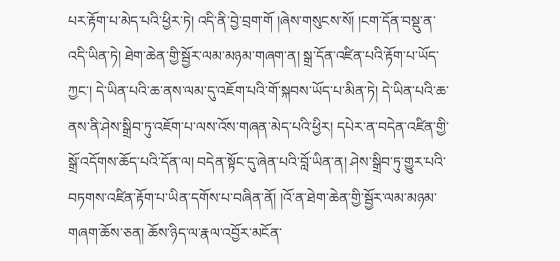པར་རྟོག་པ་མེད་པའི་ཕྱིར་ཏེ། འདི་ནི་བྱེ་བྲག་གོ །ཞེས་གསུངས་སོ། །ངག་དོན་བསྡུ་ན་འདི་ཡིན་ཏེ། ཐེག་ཆེན་གྱི་སྦྱོར་ལམ་མཉམ་གཞག་ན། སྒྲ་དོན་འཛིན་པའི་རྟོག་པ་ཡོད་ཀྱང་། དེ་ཡིན་པའི་ཆ་ནས་ལམ་དུ་འཇོག་པའི་གོ་སྐབས་ཡོད་པ་མིན་ཏེ། དེ་ཡིན་པའི་ཆ་ནས་ནི་ཤེས་སྒྲིབ་ཏུ་འཇོག་པ་ལས་འོས་གཞན་མེད་པའི་ཕྱིར། དཔེར་ན་བདེན་འཛིན་གྱི་སྒྲོ་འདོགས་ཆོད་པའི་དོན་ལ། བདེན་སྟོང་དུ་ཞེན་པའི་བློ་ཡིན་ན། ཤེས་སྒྲིབ་ཏུ་གྱུར་པའི་བཏགས་འཛིན་རྟོག་པ་ཡིན་དགོས་པ་བཞིན་ནོ། །འོ་ན་ཐེག་ཆེན་གྱི་སྦྱོར་ལམ་མཉམ་གཞག་ཆོས་ཅན། ཆོས་ཉིད་ལ་རྣལ་འབྱོར་མངོན་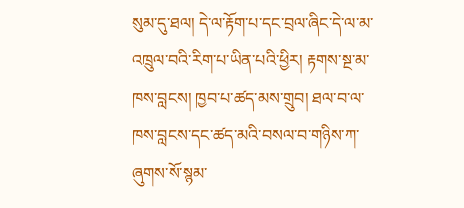སུམ་དུ་ཐལ། དེ་ལ་རྟོག་པ་དང་བྲལ་ཞིང་དེ་ལ་མ་འཁྲུལ་བའི་རིག་པ་ཡིན་པའི་ཕྱིར། རྟགས་སྔ་མ་ཁས་བླངས། ཁྱབ་པ་ཚད་མས་གྲུབ། ཐལ་བ་ལ་ཁས་བླངས་དང་ཚད་མའི་བསལ་བ་གཉིས་ཀ་ཞུགས་སོ་སྙམ་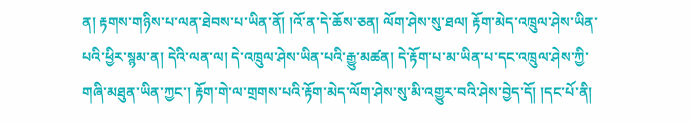ན། རྟགས་གཉིས་པ་ལན་ཐེབས་པ་ཡིན་ནོ། །འོ་ན་དེ་ཆོས་ཅན། ལོག་ཤེས་སུ་ཐལ། རྟོག་མེད་འཁྲུལ་ཤེས་ཡིན་པའི་ཕྱིར་སྙམ་ན། དེའི་ལན་ལ། དེ་འཁྲུལ་ཤེས་ཡིན་པའི་རྒྱུ་མཚན། དེ་རྟོག་པ་མ་ཡིན་པ་དང་འཁྲུལ་ཤེས་ཀྱི་གཞི་མཐུན་ཡིན་ཀྱང་། རྟོག་གེ་ལ་གྲགས་པའི་རྟོག་མེད་ལོག་ཤེས་སུ་མི་འགྱུར་བའི་ཤེས་བྱེད་དོ། །དང་པོ་ནི།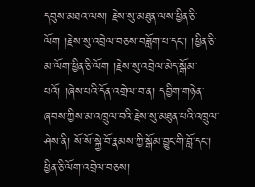དབུས་མཐའ་ལས། རྗེས་སུ་མཐུན་ལས་ཕྱིན་ཅི་ལོག །རྗེས་སུ་འབྲེལ་བཅས་བཟློག་པ་དང་། །ཕྱིན་ཅི་མ་ལོག་ཕྱིན་ཅི་ལོག །རྗེས་སུ་འབྲེལ་མེད་སྒོམ་པའོ། །ཞེས་པའི་དོན་འགྲེལ་བ་ན། དབྱིག་གཉེན་ཞབས་ཀྱིས་མ་འཁྲུལ་བའི་རྗེས་སུ་མཐུན་པའི་འཁྲུལ་ཤེས་ནི། སོ་སོ་སྐྱེ་བོ་རྣམས་ཀྱི་སྒོམ་བྱུང་གི་བློ་དང་། ཕྱིན་ཅི་ལོག་འབྲེལ་བཅས།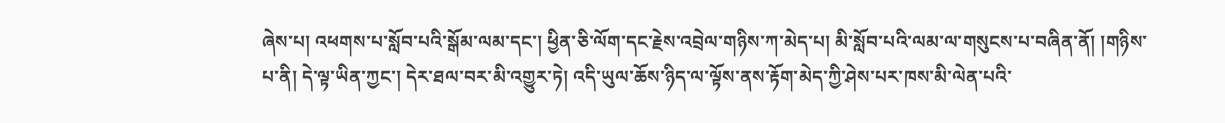ཞེས་པ། འཕགས་པ་སློབ་པའི་སྒོམ་ལམ་དང་། ཕྱིན་ཅི་ལོག་དང་རྗེས་འབྲེལ་གཉིས་ཀ་མེད་པ། མི་སློབ་པའི་ལམ་ལ་གསུངས་པ་བཞིན་ནོ། །གཉིས་པ་ནི། དེ་ལྟ་ཡིན་ཀྱང་། དེར་ཐལ་བར་མི་འགྱུར་ཏེ། འདི་ཡུལ་ཆོས་ཉིད་ལ་ལྟོས་ནས་རྟོག་མེད་ཀྱི་ཤེས་པར་ཁས་མི་ལེན་པའི་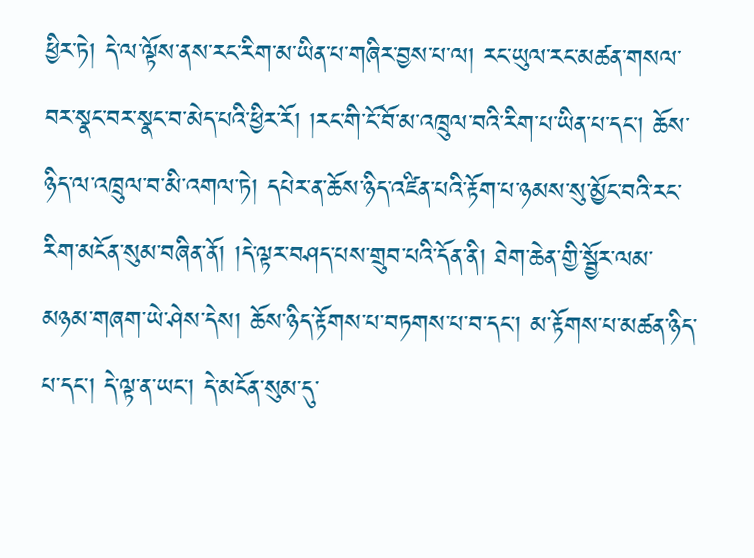ཕྱིར་ཏེ། དེ་ལ་ལྟོས་ནས་རང་རིག་མ་ཡིན་པ་གཞིར་བྱས་པ་ལ། རང་ཡུལ་རང་མཚན་གསལ་བར་སྣང་བར་སྣང་བ་མེད་པའི་ཕྱིར་རོ། །རང་གི་ངོ་བོ་མ་འཁྲུལ་བའི་རིག་པ་ཡིན་པ་དང་། ཆོས་ཉིད་ལ་འཁྲུལ་བ་མི་འགལ་ཏེ། དཔེར་ན་ཆོས་ཉིད་འཛིན་པའི་རྟོག་པ་ཉམས་སུ་མྱོང་བའི་རང་རིག་མངོན་སུམ་བཞིན་ནོ། །དེ་ལྟར་བཤད་པས་གྲུབ་པའི་དོན་ནི། ཐེག་ཆེན་གྱི་སྦྱོར་ལམ་མཉམ་གཞག་ཡེ་ཤེས་དེས། ཆོས་ཉིད་རྟོགས་པ་བཏགས་པ་བ་དང་། མ་རྟོགས་པ་མཚན་ཉིད་པ་དང་། དེ་ལྟ་ན་ཡང་། དེ་མངོན་སུམ་དུ་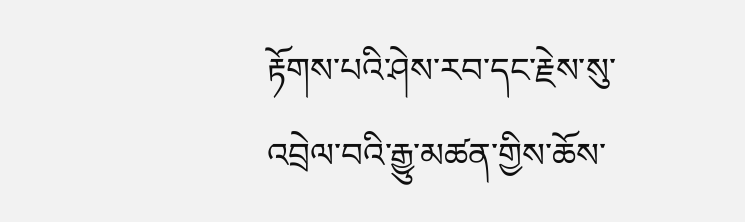རྟོགས་པའི་ཤེས་རབ་དང་རྗེས་སུ་འབྲེལ་བའི་རྒྱུ་མཚན་གྱིས་ཆོས་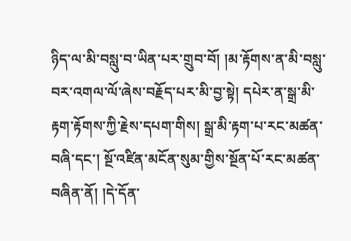ཉིད་ལ་མི་བསླུ་བ་ཡིན་པར་གྲུབ་བོ། །མ་རྟོགས་ན་མི་བསླུ་བར་འགལ་ལོ་ཞེས་བརྗོད་པར་མི་བྱ་སྟེ། དཔེར་ན་སྒྲ་མི་རྟག་རྟོགས་ཀྱི་རྗེས་དཔག་གིས། སྒྲ་མི་རྟག་པ་རང་མཚན་བཞི་དང་། སྔོ་འཛིན་མངོན་སུམ་གྱིས་སྔོན་པོ་རང་མཚན་བཞིན་ནོ། །དེ་དོན་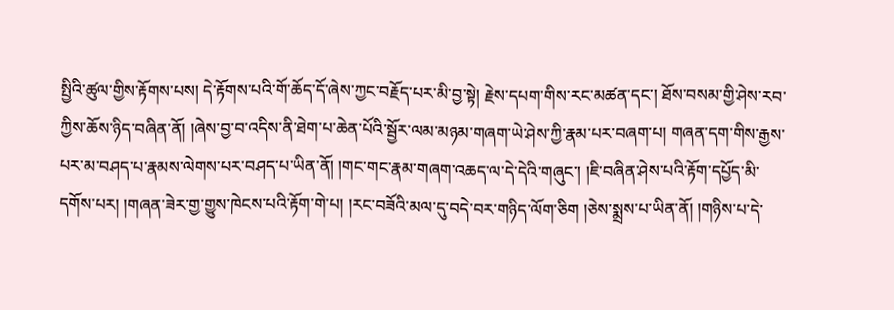སྤྱིའི་ཚུལ་གྱིས་རྟོགས་པས། དེ་རྟོགས་པའི་གོ་ཆོད་དོ་ཞེས་ཀྱང་བརྗོད་པར་མི་བྱ་སྟེ། རྗེས་དཔག་གིས་རང་མཚན་དང་། ཐོས་བསམ་གྱི་ཤེས་རབ་ཀྱིས་ཆོས་ཉིད་བཞིན་ནོ། །ཞེས་བྱ་བ་འདིས་ནི་ཐེག་པ་ཆེན་པོའི་སྦྱོར་ལམ་མཉམ་གཞག་ཡེ་ཤེས་ཀྱི་རྣམ་པར་བཞག་པ། གཞན་དག་གིས་རྒྱས་པར་མ་བཤད་པ་རྣམས་ལེགས་པར་བཤད་པ་ཡིན་ནོ། །གང་གང་རྣམ་གཞག་འཆད་ལ་དེ་དེའི་གཞུང་། །ཇི་བཞིན་ཤེས་པའི་རྟོག་དཔྱོད་མི་དགོས་པར། །གཞན་ཟེར་གྱ་གྱུས་ཁེངས་པའི་རྟོག་གེ་པ། །རང་བཟོའི་མལ་དུ་བདེ་བར་གཉིད་ལོག་ཅིག །ཅེས་སྨྲས་པ་ཡིན་ནོ། །གཉིས་པ་དེ་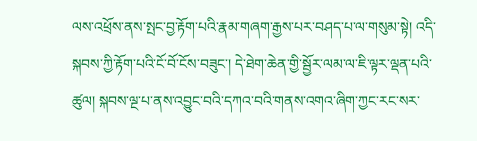ལས་འཕྲོས་ནས་སྤང་བྱ་རྟོག་པའི་རྣམ་གཞག་རྒྱས་པར་བཤད་པ་ལ་གསུམ་སྟེ། འདི་སྐབས་ཀྱི་རྟོག་པའི་ངོ་བོ་ངོས་བཟུང་། དེ་ཐེག་ཆེན་གྱི་སྦྱོར་ལམ་ལ་ཇི་ལྟར་ལྡན་པའི་ཚུལ། སྐབས་ལྔ་པ་ནས་འབྱུང་བའི་དཀའ་བའི་གནས་འགའ་ཞིག་ཀྱང་རང་སར་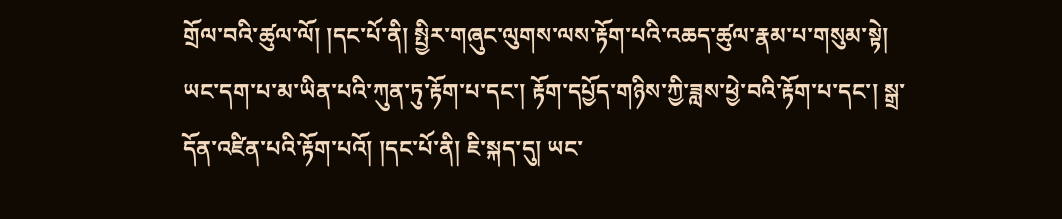གྲོལ་བའི་ཚུལ་ལོ། །དང་པོ་ནི། སྤྱིར་གཞུང་ལུགས་ལས་རྟོག་པའི་འཆད་ཚུལ་རྣམ་པ་གསུམ་སྟེ། ཡང་དག་པ་མ་ཡིན་པའི་ཀུན་ཏུ་རྟོག་པ་དང་། རྟོག་དཔྱོད་གཉིས་ཀྱི་ཟླས་ཕྱེ་བའི་རྟོག་པ་དང་། སྒྲ་དོན་འཛིན་པའི་རྟོག་པའོ། །དང་པོ་ནི། ཇི་སྐད་དུ། ཡང་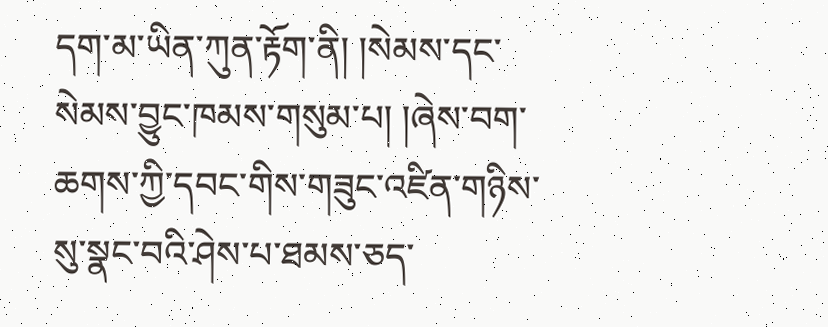དག་མ་ཡིན་ཀུན་རྟོག་ནི། །སེམས་དང་སེམས་བྱུང་ཁམས་གསུམ་པ། །ཞེས་བག་ཆགས་ཀྱི་དབང་གིས་གཟུང་འཛིན་གཉིས་སུ་སྣང་བའི་ཤེས་པ་ཐམས་ཅད་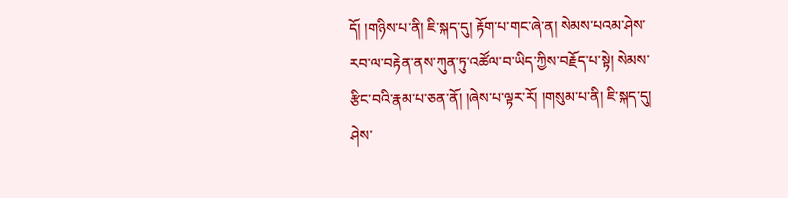དོ། །གཉིས་པ་ནི། ཇི་སྐད་དུ། རྟོག་པ་གང་ཞེ་ན། སེམས་པའམ་ཤེས་རབ་ལ་བརྟེན་ནས་ཀུན་ཏུ་འཚོལ་བ་ཡིད་ཀྱིས་བརྗོད་པ་སྟེ། སེམས་རྩིང་བའི་རྣམ་པ་ཅན་ནོ། །ཞེས་པ་ལྟར་རོ། །གསུམ་པ་ནི། ཇི་སྐད་དུ། ཤེས་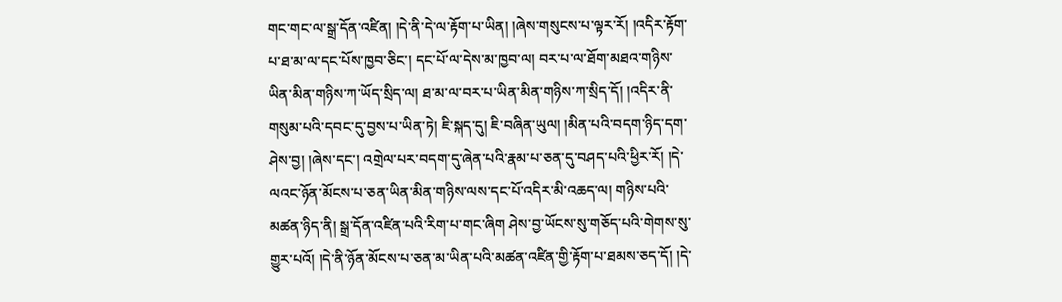གང་གང་ལ་སྒྲ་དོན་འཛིན། །དེ་ནི་དེ་ལ་རྟོག་པ་ཡིན། །ཞེས་གསུངས་པ་ལྟར་རོ། །འདིར་རྟོག་པ་ཐ་མ་ལ་དང་པོས་ཁྱབ་ཅིང་། དང་པོ་ལ་དེས་མ་ཁྱབ་ལ། བར་པ་ལ་ཐོག་མཐའ་གཉིས་ཡིན་མིན་གཉིས་ཀ་ཡོད་སྲིད་ལ། ཐ་མ་ལ་བར་པ་ཡིན་མིན་གཉིས་ཀ་སྲིད་དོ། །འདིར་ནི་གསུམ་པའི་དབང་དུ་བྱས་པ་ཡིན་ཏེ། ཇི་སྐད་དུ། ཇི་བཞིན་ཡུལ། །མིན་པའི་བདག་ཉིད་དག་ཤེས་བྱ། །ཞེས་དང་། འགྲེལ་པར་བདག་དུ་ཞེན་པའི་རྣམ་པ་ཅན་དུ་བཤད་པའི་ཕྱིར་རོ། །དེ་ལའང་ཉོན་མོངས་པ་ཅན་ཡིན་མིན་གཉིས་ལས་དང་པོ་འདིར་མི་འཆད་ལ། གཉིས་པའི་མཚན་ཉིད་ནི། སྒྲ་དོན་འཛིན་པའི་རིག་པ་གང་ཞིག ཤེས་བྱ་ཡོངས་སུ་གཅོད་པའི་གེགས་སུ་གྱུར་པའོ། །དེ་ནི་ཉོན་མོངས་པ་ཅན་མ་ཡིན་པའི་མཚན་འཛིན་གྱི་རྟོག་པ་ཐམས་ཅད་དོ། །དེ་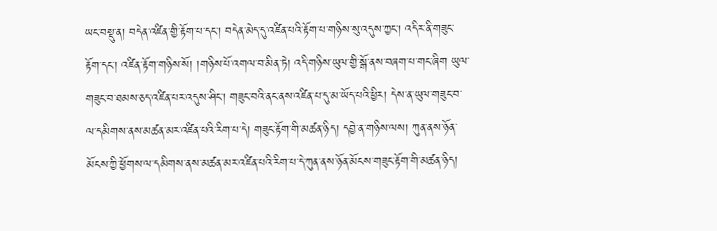ཡང་བསྡུ་ན། བདེན་འཛིན་གྱི་རྟོག་པ་དང་། བདེན་མེད་དུ་འཛིན་པའི་རྟོག་པ་གཉིས་སུ་འདུས་ཀྱང་། འདིར་ནི་གཟུང་རྟོག་དང་། འཛིན་རྟོག་གཉིས་སོ། །གཉིས་པོ་འགལ་བ་མིན་ཏེ། འདི་གཉིས་ཡུལ་གྱི་སྒོ་ནས་བཞག་པ་གང་ཞིག ཡུལ་གཟུང་བ་ཐམས་ཅད་འཛིན་པར་འདུས་ཤིང་། གཟུང་བའི་ནང་ནས་འཛིན་པ་དུ་མ་ཡོད་པའི་ཕྱིར། དེས་ན་ཡུལ་གཟུང་བ་ལ་དམིགས་ནས་མཚན་མར་འཛིན་པའི་རིག་པ་དེ། གཟུང་རྟོག་གི་མཚན་ཉིད། དབྱེ་ན་གཉིས་ལས། ཀུན་ནས་ཉོན་མོངས་ཀྱི་ཕྱོགས་ལ་དམིགས་ནས་མཚན་མར་འཛིན་པའི་རིག་པ་དེ་ཀུན་ནས་ཉོན་མོངས་གཟུང་རྟོག་གི་མཚན་ཉིད།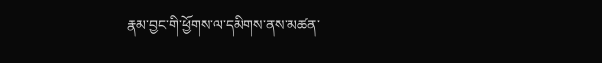རྣམ་བྱང་གི་ཕྱོགས་ལ་དམིགས་ནས་མཚན་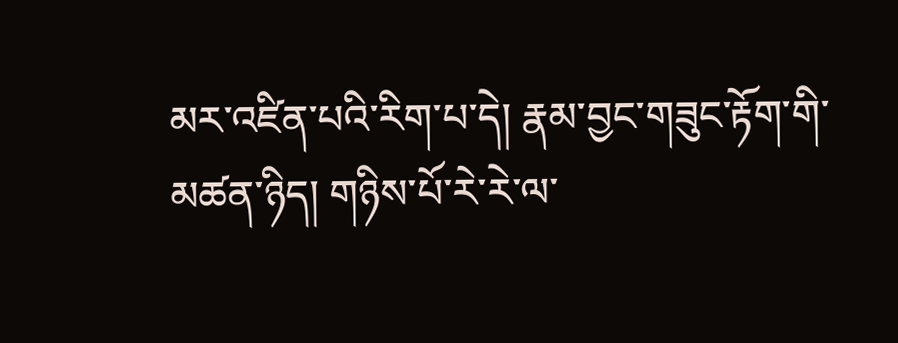མར་འཛིན་པའི་རིག་པ་དེ། རྣམ་བྱང་གཟུང་རྟོག་གི་མཚན་ཉིད། གཉིས་པོ་རེ་རེ་ལ་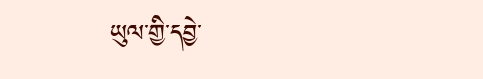ཡུལ་གྱི་དབྱེ་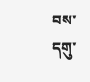བས་དགུ་